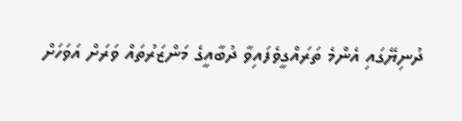ދުނިޔޭގައި އެންމެ ތަރައްގީވެފައިވާ ދުބާއީގެ މަންޒަރުތައް ވަރަށް އަވަހަށް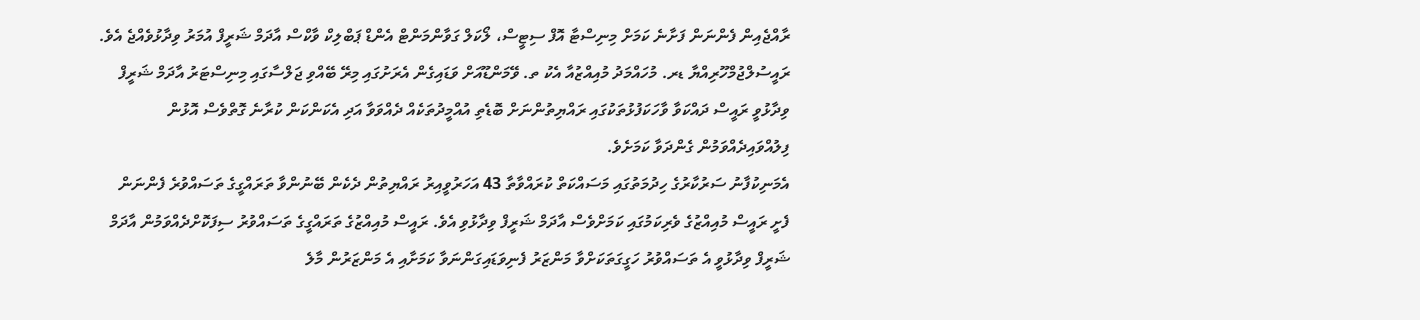ރާއްޖެއިން ފެންނަން ފަށާނެ ކަމަށް މިނިސްޓާ އޮފް ސިޓީސް، ލޯކަލް ގަވާންމަންޓް އެންޑް ޕަބްލިކް ވާކްސް އާދަމް ޝަރީފް އުމަރު ވިދާޅުވެއްޖެ އެވެ.
ރައީސުލްޖުމްހޫރިއްޔާ ޑރ. މުހައްމަދު މުއިއްޒުއާ އެކު ތ. ވޭމަންޑޫއަށް ވަޑައިގެން އެރަށުގައި މިރޭ ބޭއްވި ޖަލްސާގައި މިނިސްޓަރު އާދަމް ޝަރީފް ވިދާޅުވީ ރައީސް ދައްކަވާ ވާހަކަފުޅުތަކުގައި ރައްޔިތުންނަށް ބޮޑެތި އުއްމީދުތަކެއް ދެއްވަވާ އަދި އެކަންކަން ކުރާނެ ގޮތްވެސް އޮޅުން ފިލުއްވައިދެއްވަމުން ގެންދަވާ ކަމަށެވެ.
އެމަނިކުފާނު ސަރުކާރުގެ ހިދުމަތުގައި މަސައްކަތް ކުރައްވާތާ 43 އަހަރުވީއިރު ރައްޔިތުން ދެކެން ބޭނުންވާ ތަރައްގީގެ ތަސައްވުރެ ފެންނަން ފެށީ ރައީސް މުއިއްޒުގެ ވެރިކަމުގައި ކަމަށްވެސް އާދަމް ޝަރީފް ވިދާޅުވި އެވެ. ރައީސް މުއިއްޒުގެ ތަރައްގީގެ ތަސައްވުރު ސިފަކޮށްދެއްވަމުން އާދަމް ޝަރީފް ވިދާޅުވީ އެ ތަސައްވުރު ހަގީގަތަކަށްވާ މަންޒަރު ފެނިވަޑައިގަންނަވާ ކަމަށާއި އެ މަންޒަރުން މާލެ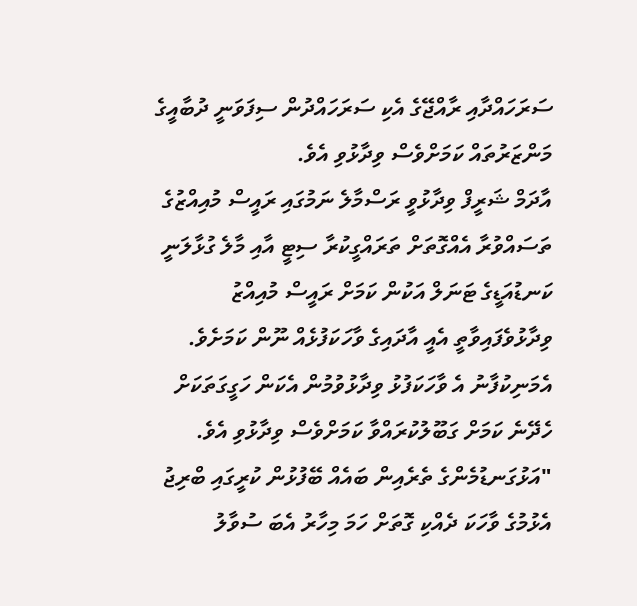ސަރަހައްދާއި ރާއްޖޭގެ އެކި ސަރަހައްދުން ސިފަވަނީ ދުބާއީގެ މަންޒަރުތައް ކަމަށްވެސް ވިދާޅުވި އެވެ.
އާދަމް ޝަރީފް ވިދާޅުވީ ރަސްމާލެ ނަމުގައި ރައީސް މުއިއްޒުގެ ތަސައްވުރާ އެއްގޮތަށް ތަރައްގީކުރާ ސިޓީ އާއި މާލެ ގުޅާލަނީ ކަނޑުއަޑީގެ ޓަނަލް އަކުން ކަމަށް ރައީސް މުއިއްޒު ވިދާޅުވެފައިވާތީ އެއީ އާދައިގެ ވާހަކަފުޅެއް ނޫން ކަމަށެވެ. އެމަނިކުފާނު އެ ވާހަކަފުޅު ވިދާޅުވުމުން އެކަން ހަގީގަތަކަށް ހެދޭނެ ކަމަށް ގަބޫލުކުރައްވާ ކަމަށްވެސް ވިދާޅުވި އެވެ.
"އަޅުގަނޑުމެންގެ ތެރެއިން ބައެއް ބޭފުޅުން ކުރީގައި ބްރިޖު އެޅުމުގެ ވާހަކަ ދެއްކި ގޮތަށް ހަމަ މިހާރު އެބަ ސުވާލު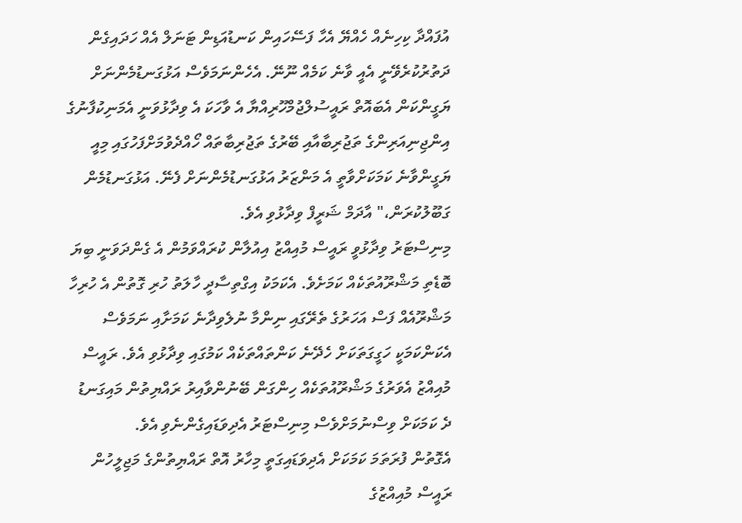އުފައްދާ ކިހިނެއް ހެއްޔޭ އެހާ ފަސޭހައިން ކަނޑުއަޑިން ޓަނަލް އެއް ހަދައިގެން ދަތުރުކުރެވޭނީ އެއީ ވާނެ ކަމެއް ނޫނޭ. އެހެންނަމަވެސް އަޅުގަނޑުމެންނަށް ޔަގީންކަން އެބައޮތް ރައީސުލްޖުމްހޫރިއްޔާ އެ ވާހަކަ އެ ވިދާޅުވަނީ އެމަނިކުފާނުގެ އިންޖިނިއަރިންގެ ތަޖުރިބާއާއި ބޭރުގެ ތަޖުރިބާތައް ހޯއްދެވުމަށްފަހުގައި މިއީ ޔަގީންވާނެ ކަމަކަށްވާތީ އެ މަންޒަރު އަޅުގަނޑުމެންނަށް ފެނޭ. އަޅުގަނޑުމެން ގަބޫލުކުރަން،" އާދަމް ޝަރީފް ވިދާޅުވި އެވެ.
މިނިސްޓަރު ވިދާޅުވީ ރައީސް މުއިއްޒު އިއުލާން ކުރައްވަމުން އެ ގެންދަވަނީ ބިޔަ ބޮޑެތި މަޝްރޫއުތަކެއް ކަމަށެވެ. އެކަމަކު އިގްތިސާދީ ހާލަތު ހުރި ގޮތުން އެ ހުރިހާ މަޝްރޫއެއް ފަސް އަހަރުގެ ތެރޭގައި ނިންމާ ނުލެވިދާނެ ކަމަށާއި ނަމަވެސް އެކަންކަމަކީ ހަގީގަތަކަށް ހެދޭނެ ކަންތައްތަކެއް ކަމުގައި ވިދާޅުވި އެވެ. ރައީސް މުއިއްޒު އެވަރުގެ މަޝްރޫއުތަކެއް ހިންގަން ބޭނުންވާއިރު ރައްޔިތުން މައިގަނޑު ދެ ކަމަކަށް ވިސްނުމަށްވެސް މިނިސްޓަރު އެދިވަޑައިގެންނެވި އެވެ.
އެގޮތުން ފުރަތަމަ ކަމަކަށް އެދިވަޑައިގަތީ މިހާރު އޮތް ރައްޔިތުންގެ މަޖިލީހުން ރައީސް މުއިއްޒުގެ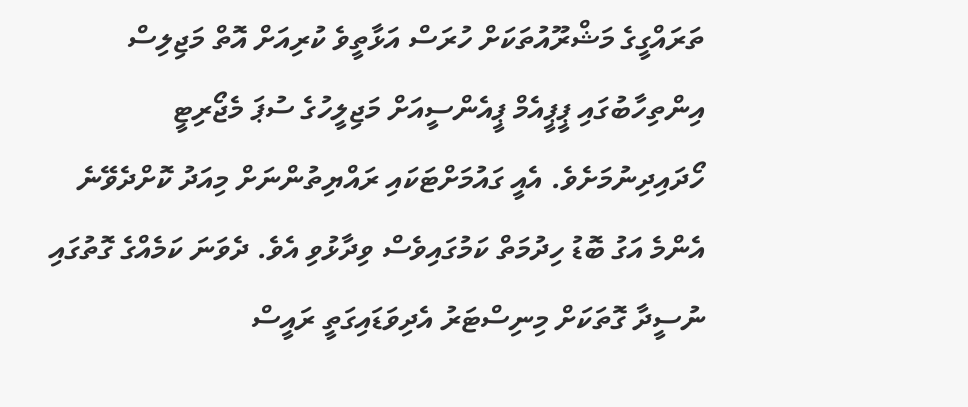ތަރައްގީގެ މަޝްރޫއުތަކަށް ހުރަސް އަޅާތީވެ ކުރިއަށް އޮތް މަޖިލިސް އިންތިހާބުގައި ޕީޕީއެމް ޕީއެންސީއަށް މަޖިލީހުގެ ސުޕަ މެޖޯރިޓީ ހޯދައިދިނުމަށެވެ. އެއީ ގައުމަށްޓަކައި ރައްޔިތުންނަށް މިއަދު ކޮށްދެވޭނެ އެންމެ އަގު ބޮޑު ހިދުމަތް ކަމުގައިވެސް ވިދާޅުވި އެވެ. ދެވަނަ ކަމެއްގެ ގޮތުގައި ނުސީދާ ގޮތަކަށް މިނިސްޓަރު އެދިވަޑައިގަތީ ރައީސް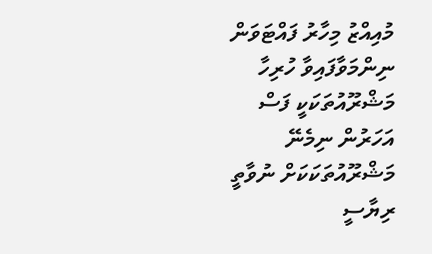މުއިއްޒު މިހާރު ފައްޓަވަން ނިންމަވާފައިވާ ހުރިހާ މަޝްރޫއުތަކަކީ ފަސް އަހަރުން ނިމެނޭ މަޝްރޫއުތަކަކަށް ނުވާތީ ރިޔާސީ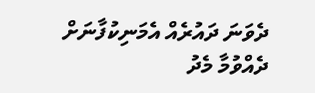ދެވަނަ ދައުރެއް އެމަނިކުފާނަށް ދެއްވުމާ މެދު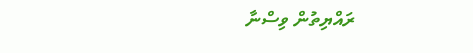ރައްޔިތުން ވިސްނާ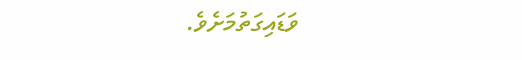ވަޑައިގަތުމަށެވެ.